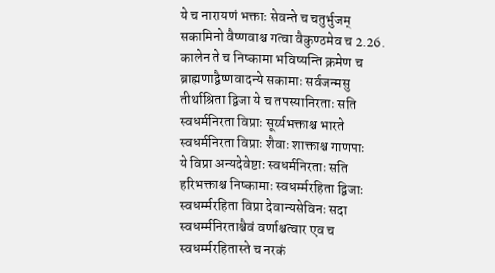ये च नारायणं भक्ताः सेवन्ते च चतुर्भुजम्
सकामिनो वैष्णवाश्च गत्वा वैकुण्ठमेव च 2.26.
कालेन ते च निष्कामा भविष्यन्ति क्रमेण च
ब्राह्मणाद्वैष्णवादन्ये सकामाः सर्वजन्मसु
तीर्थाश्रिता द्विजा ये च तपस्यानिरताः सति
स्वधर्मनिरता विप्राः सूर्य्यभक्ताश्च भारते
स्वधर्मनिरता विप्राः शैवाः शाक्ताश्च गाणपाः
ये विप्रा अन्यदेवेष्टाः स्वधर्मनिरताः सति
हरिभक्ताश्च निष्कामाः स्वधर्म्मरहिता द्विजाः
स्वधर्म्मरहिता विप्रा देवान्यसेविनः सदा
स्वधर्म्मनिरताश्चैवं वर्णाश्चत्वार एव च
स्वधर्म्मरहितास्ते च नरकं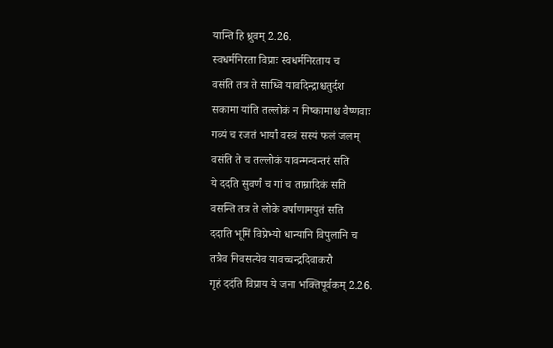यान्ति हि ध्रुवम् 2.26.
स्वधर्मनिरता विप्राः स्वधर्मनिरताय च
वसंति तत्र ते साध्वि यावदिन्द्राश्चतुर्दश
सकामा यांति तल्लोकं न निष्कामाश्च वैष्णवाः
गव्यं च रजतं भार्यां वस्त्रं सस्यं फलं जलम्
वसंति ते च तल्लोकं यावन्मन्वन्तरं सति
ये ददति सुवर्णं च गां च ताम्रादिकं सति
वसन्ति तत्र ते लोके वर्षाणामयुतं सति
ददाति भूमिं विप्रेभ्यो धान्यानि विपुलानि च
तत्रैव निवसत्येव यावच्चन्द्रदिवाकरौ
गृहं ददंति विप्राय ये जना भक्तिपूर्वकम् 2.26.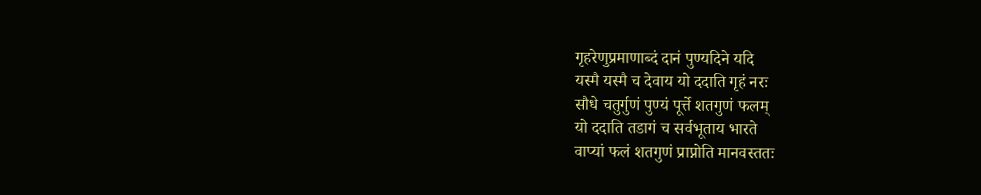गृहरेणुप्रमाणाब्दं दानं पुण्यदिने यदि
यस्मै यस्मै च देवाय यो ददाति गृहं नरः
सौधे चतुर्गुणं पुण्यं पूर्त्ते शतगुणं फलम्
यो ददाति तडागं च सर्वभूताय भारते
वाप्यां फलं शतगुणं प्राप्नोति मानवस्ततः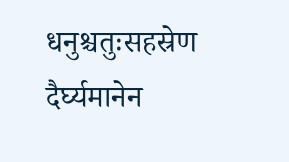धनुश्चतुःसहस्रेण दैर्घ्यमानेन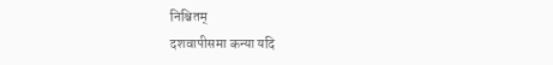निश्चितम्
दशवापीसमा कन्या यदि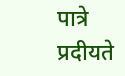पात्रे प्रदीयते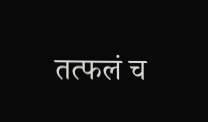तत्फलं च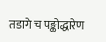तडागे च पङ्कोद्धारेण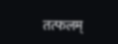तत्फलम्